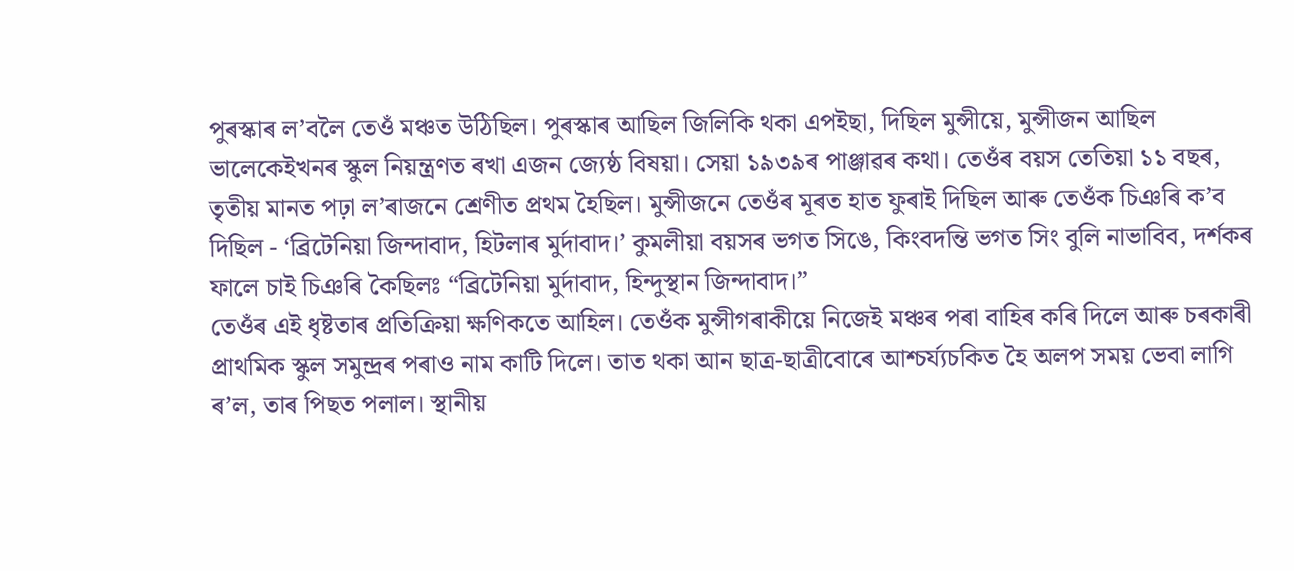পুৰস্কাৰ ল’বলৈ তেওঁ মঞ্চত উঠিছিল। পুৰস্কাৰ আছিল জিলিকি থকা এপইছা, দিছিল মুন্সীয়ে, মুন্সীজন আছিল ভালেকেইখনৰ স্কুল নিয়ন্ত্ৰণত ৰখা এজন জ্যেষ্ঠ বিষয়া। সেয়া ১৯৩৯ৰ পাঞ্জাৱৰ কথা। তেওঁৰ বয়স তেতিয়া ১১ বছৰ, তৃতীয় মানত পঢ়া ল’ৰাজনে শ্ৰেণীত প্ৰথম হৈছিল। মুন্সীজনে তেওঁৰ মূৰত হাত ফুৰাই দিছিল আৰু তেওঁক চিঞৰি ক’ব দিছিল - ‘ব্ৰিটেনিয়া জিন্দাবাদ, হিটলাৰ মুৰ্দাবাদ।’ কুমলীয়া বয়সৰ ভগত সিঙে, কিংবদন্তি ভগত সিং বুলি নাভাবিব, দৰ্শকৰ ফালে চাই চিঞৰি কৈছিলঃ “ব্ৰিটেনিয়া মুৰ্দাবাদ, হিন্দুস্থান জিন্দাবাদ।”
তেওঁৰ এই ধৃষ্টতাৰ প্ৰতিক্ৰিয়া ক্ষণিকতে আহিল। তেওঁক মুন্সীগৰাকীয়ে নিজেই মঞ্চৰ পৰা বাহিৰ কৰি দিলে আৰু চৰকাৰী প্ৰাথমিক স্কুল সমুন্দ্ৰৰ পৰাও নাম কাটি দিলে। তাত থকা আন ছাত্ৰ-ছাত্ৰীবোৰে আশ্চৰ্য্যচকিত হৈ অলপ সময় ভেবা লাগি ৰ’ল, তাৰ পিছত পলাল। স্থানীয়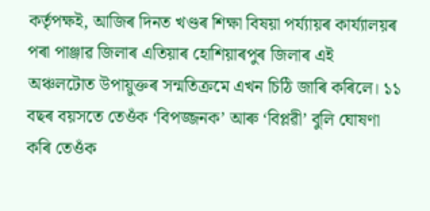কৰ্তৃপক্ষই, আজিৰ দিনত খণ্ডৰ শিক্ষা বিষয়া পৰ্য্যায়ৰ কাৰ্য্যালয়ৰ পৰা পাঞ্জাৱ জিলাৰ এতিয়াৰ হোশিয়াৰপুৰ জিলাৰ এই অঞ্চলটোত উপায়ুক্তৰ সন্মতিক্ৰমে এখন চিঠি জাৰি কৰিলে। ১১ বছৰ বয়সতে তেওঁক ‘বিপজ্জনক’ আৰু ‘বিপ্লৱী’ বুলি ঘোষণা কৰি তেওঁক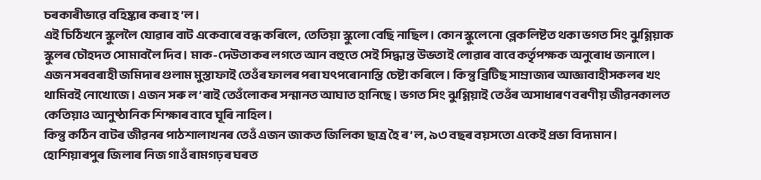চৰকাৰীভাৱে বহিষ্কাৰ কৰা হ’ল।
এই চিঠিখনে স্কুললৈ যোৱাৰ বাট একেবাৰে বন্ধ কৰিলে, তেতিয়া স্কুলো বেছি নাছিল। কোন স্কুলেনো ব্লেকলিষ্টত থকা ভগত সিং ঝুগ্গিয়াক স্কুলৰ চৌহদত সোমাবলৈ দিব। মাক-দেউতাকৰ লগতে আন বহুতে সেই সিদ্ধান্ত উভতাই লোৱাৰ বাবে কৰ্তৃপক্ষক অনুৰোধ জনালে। এজন সৰবৰাহী জমিদাৰ গুলাম মুস্তাফাই তেওঁৰ ফালৰ পৰা যৎপৰোনাস্তি চেষ্টা কৰিলে। কিন্তু ব্ৰিটিছ সাম্ৰাজ্যৰ আজ্ঞাবাহীসকলৰ খং থামিবই নোখোজে। এজন সৰু ল’ৰাই তেওঁলোকৰ সন্মানত আঘাত হানিছে। ভগত সিং ঝুগ্গিয়াই তেওঁৰ অসাধাৰণ বৰণীয় জীৱনকালত কেতিয়াও আনুষ্ঠানিক শিক্ষাৰ বাবে ঘূৰি নাহিল।
কিন্তু কঠিন বাটৰ জীৱনৰ পাঠশালাখনৰ তেওঁ এজন জাকত জিলিকা ছাত্ৰ হৈ ৰ’ল, ৯৩ বছৰ বয়সতো একেই প্ৰভা বিদ্যমান।
হোশিয়াৰপুৰ জিলাৰ নিজ গাওঁ ৰামগঢ়ৰ ঘৰত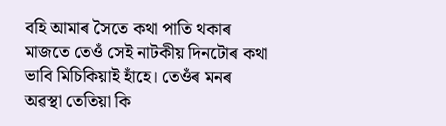বহি আমাৰ সৈতে কথা পাতি থকাৰ মাজতে তেওঁ সেই নাটকীয় দিনটোৰ কথা ভাবি মিচিকিয়াই হাঁহে। তেওঁৰ মনৰ অৱস্থা তেতিয়া কি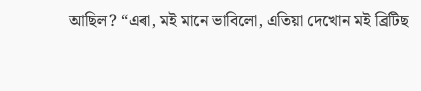আছিল? “এৰা, মই মানে ভাবিলো, এতিয়া দেখোন মই ব্ৰিটিছ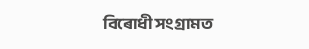বিৰোধী সংগ্ৰামত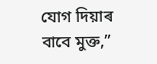যোগ দিয়াৰ বাবে মুক্ত,”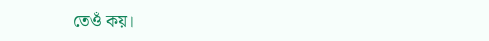তেওঁ কয়।